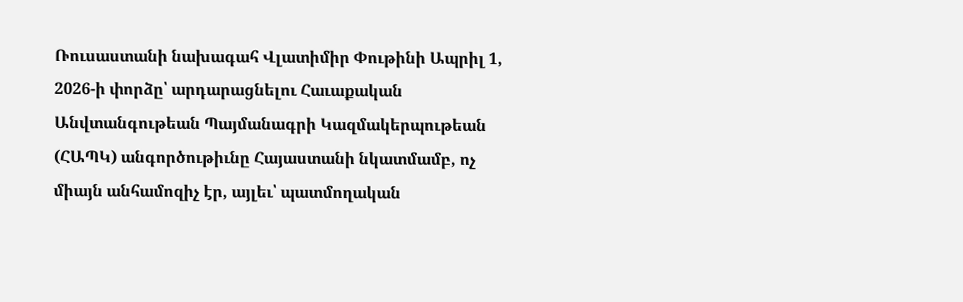Ռուսաստանի նախագահ Վլատիմիր Փութինի Ապրիլ 1, 2026-ի փորձը՝ արդարացնելու Հաւաքական Անվտանգութեան Պայմանագրի Կազմակերպութեան (ՀԱՊԿ) անգործութիւնը Հայաստանի նկատմամբ, ոչ միայն անհամոզիչ էր, այլեւ՝ պատմողական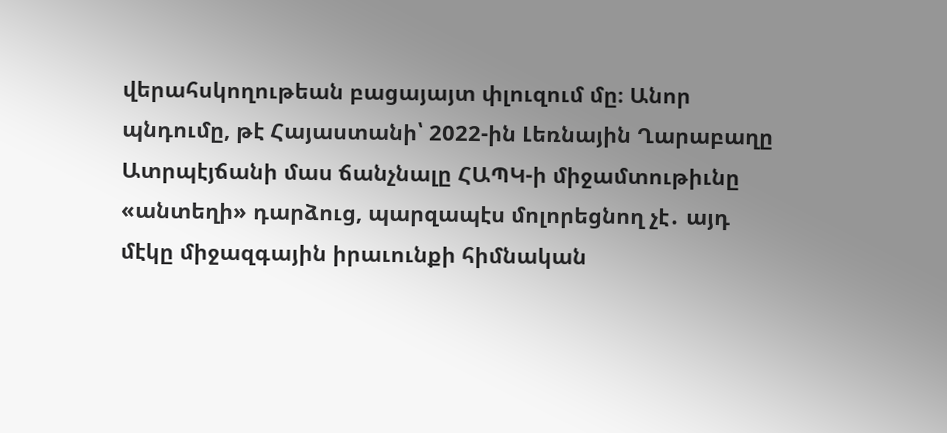վերահսկողութեան բացայայտ փլուզում մը։ Անոր պնդումը, թէ Հայաստանի՝ 2022-ին Լեռնային Ղարաբաղը Ատրպէյճանի մաս ճանչնալը ՀԱՊԿ-ի միջամտութիւնը «անտեղի» դարձուց, պարզապէս մոլորեցնող չէ․ այդ մէկը միջազգային իրաւունքի հիմնական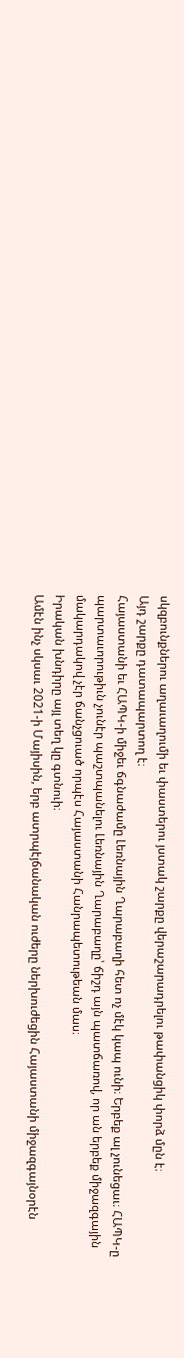սկզբունքներու աղաւաղումի եւ փաստերու յստակ շարքը վերաշարադրելու թափանցիկ փորձ մըն է։
Այդ շարքը դատապարտող է։
Հայաստանի եւ ՀԱՊԿ-ի միջեւ ճգնաժամը Լեռնային Ղարաբաղի հետ ոչ մէկ կապ ունի։ Երբեք ալ չունեցաւ։ ՀԱՊԿ-ը պարտաւորութիւն չունէր պաշտպանելու Լեռնային Ղարաբաղը՝ ճիշդ այն պատճառով, որ ան երբեք միջազգային մակարդակով չէր ճանչցուած որպէս Հայաստանի Հանրապետութեան մաս։
Իրական խնդիրը այլ տեղ կը գտնուի։
Ամէն ինչ սկսաւ 2021-ի Մայիսին, երբ ատրպէյճանական ուժերը ներխուժեցին Հայաստանի միջազգայնօրէն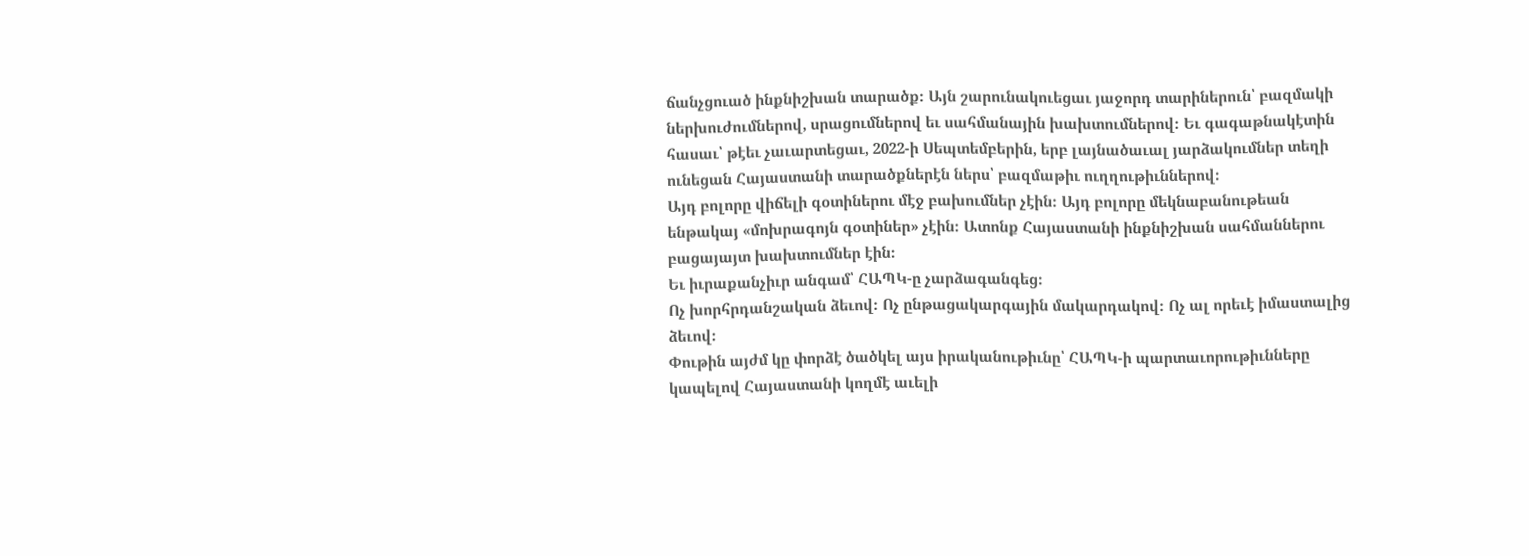ճանչցուած ինքնիշխան տարածք։ Այն շարունակուեցաւ յաջորդ տարիներուն՝ բազմակի ներխուժումներով, սրացումներով եւ սահմանային խախտումներով։ Եւ գագաթնակէտին հասաւ՝ թէեւ չաւարտեցաւ, 2022-ի Սեպտեմբերին, երբ լայնածաւալ յարձակումներ տեղի ունեցան Հայաստանի տարածքներէն ներս՝ բազմաթիւ ուղղութիւններով։
Այդ բոլորը վիճելի գօտիներու մէջ բախումներ չէին։ Այդ բոլորը մեկնաբանութեան ենթակայ «մոխրագոյն գօտիներ» չէին։ Ատոնք Հայաստանի ինքնիշխան սահմաններու բացայայտ խախտումներ էին։
Եւ իւրաքանչիւր անգամ՝ ՀԱՊԿ-ը չարձագանգեց։
Ոչ խորհրդանշական ձեւով։ Ոչ ընթացակարգային մակարդակով։ Ոչ ալ որեւէ իմաստալից ձեւով։
Փութին այժմ կը փորձէ ծածկել այս իրականութիւնը՝ ՀԱՊԿ-ի պարտաւորութիւնները կապելով Հայաստանի կողմէ աւելի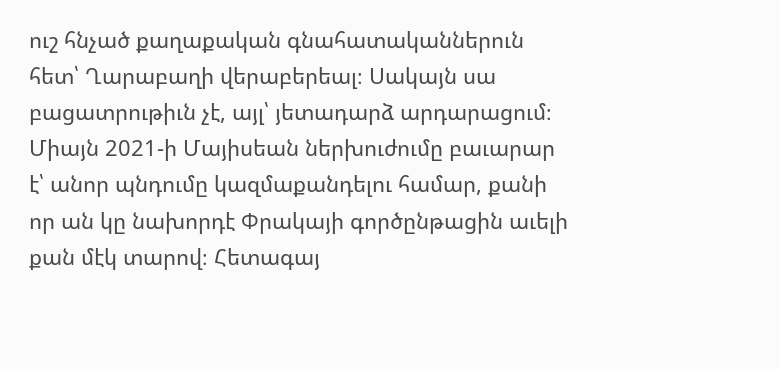ուշ հնչած քաղաքական գնահատականներուն հետ՝ Ղարաբաղի վերաբերեալ։ Սակայն սա բացատրութիւն չէ, այլ՝ յետադարձ արդարացում։ Միայն 2021-ի Մայիսեան ներխուժումը բաւարար է՝ անոր պնդումը կազմաքանդելու համար, քանի որ ան կը նախորդէ Փրակայի գործընթացին աւելի քան մէկ տարով։ Հետագայ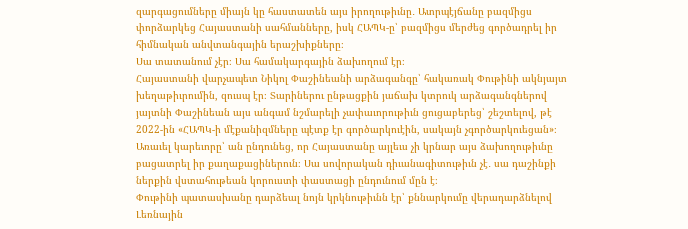զարգացումները միայն կը հաստատեն այս իրողութիւնը․ Ատրպէյճանը բազմիցս փորձարկեց Հայաստանի սահմանները, իսկ ՀԱՊԿ-ը՝ բազմիցս մերժեց գործադրել իր հիմնական անվտանգային երաշխիքները։
Սա տատանում չէր։ Սա համակարգային ձախողում էր։
Հայաստանի վարչապետ Նիկոլ Փաշինեանի արձագանգը՝ հակառակ Փութինի ակնյայտ խեղաթիւրումին, զուսպ էր։ Տարիներու ընթացքին յաճախ կտրուկ արձագանգներով յայտնի Փաշինեան այս անգամ նշմարելի չափաւորութիւն ցուցաբերեց՝ շեշտելով, թէ 2022-ին «ՀԱՊԿ-ի մէքանիզմները պէտք էր գործարկուէին, սակայն չգործարկուեցան»։ Առաւել կարեւորը՝ ան ընդունեց, որ Հայաստանը այլեւս չի կրնար այս ձախողութիւնը բացատրել իր քաղաքացիներուն։ Սա սովորական դիւանագիտութիւն չէ․ սա դաշինքի ներքին վստահութեան կորուստի փաստացի ընդունում մըն է։
Փութինի պատասխանը դարձեալ նոյն կրկնութիւնն էր՝ քննարկումը վերադարձնելով Լեռնային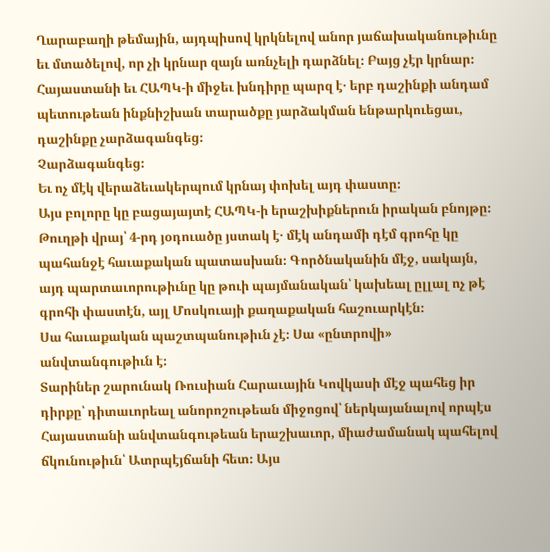Ղարաբաղի թեմային, այդպիսով կրկնելով անոր յաճախականութիւնը եւ մտածելով, որ չի կրնար զայն առնչելի դարձնել։ Բայց չէր կրնար։ Հայաստանի եւ ՀԱՊԿ-ի միջեւ խնդիրը պարզ է․ երբ դաշինքի անդամ պետութեան ինքնիշխան տարածքը յարձակման ենթարկուեցաւ, դաշինքը չարձագանգեց։
Չարձագանգեց։
Եւ ոչ մէկ վերաձեւակերպում կրնայ փոխել այդ փաստը։
Այս բոլորը կը բացայայտէ ՀԱՊԿ-ի երաշխիքներուն իրական բնոյթը։ Թուղթի վրայ՝ 4-րդ յօդուածը յստակ է․ մէկ անդամի դէմ գրոհը կը պահանջէ հաւաքական պատասխան։ Գործնականին մէջ, սակայն, այդ պարտաւորութիւնը կը թուի պայմանական՝ կախեալ ըլլալ ոչ թէ գրոհի փաստէն, այլ Մոսկուայի քաղաքական հաշուարկէն։
Սա հաւաքական պաշտպանութիւն չէ։ Սա «ընտրովի» անվտանգութիւն է։
Տարիներ շարունակ Ռուսիան Հարաւային Կովկասի մէջ պահեց իր դիրքը՝ դիտաւորեալ անորոշութեան միջոցով՝ ներկայանալով որպէս Հայաստանի անվտանգութեան երաշխաւոր, միաժամանակ պահելով ճկունութիւն՝ Ատրպէյճանի հետ։ Այս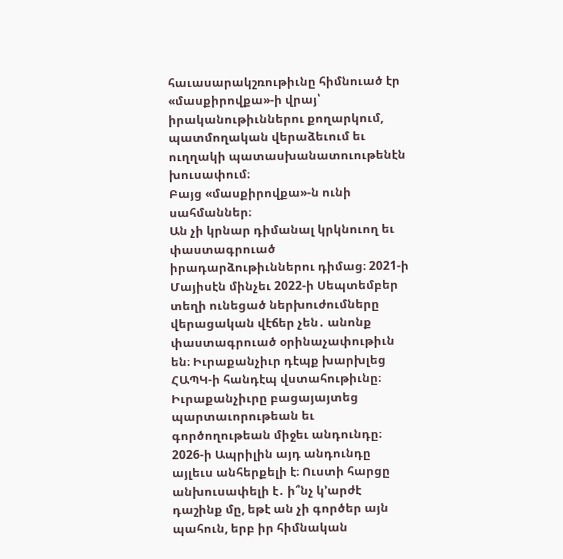հաւասարակշռութիւնը հիմնուած էր «մասքիրովքա»-ի վրայ՝ իրականութիւններու քողարկում, պատմողական վերաձեւում եւ ուղղակի պատասխանատուութենէն խուսափում։
Բայց «մասքիրովքա»-ն ունի սահմաններ։
Ան չի կրնար դիմանալ կրկնուող եւ փաստագրուած իրադարձութիւններու դիմաց։ 2021-ի Մայիսէն մինչեւ 2022-ի Սեպտեմբեր տեղի ունեցած ներխուժումները վերացական վէճեր չեն․ անոնք փաստագրուած օրինաչափութիւն են։ Իւրաքանչիւր դէպք խարխլեց ՀԱՊԿ-ի հանդէպ վստահութիւնը։ Իւրաքանչիւրը բացայայտեց պարտաւորութեան եւ գործողութեան միջեւ անդունդը։
2026-ի Ապրիլին այդ անդունդը այլեւս անհերքելի է։ Ուստի հարցը անխուսափելի է․ ի՞նչ կ՚արժէ դաշինք մը, եթէ ան չի գործեր այն պահուն, երբ իր հիմնական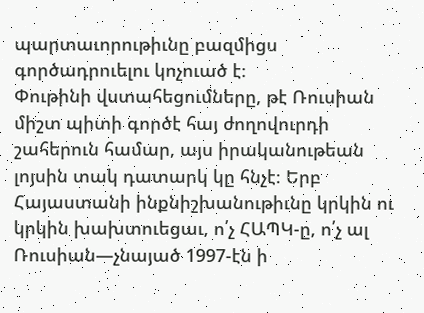պարտաւորութիւնը բազմիցս գործադրուելու կոչուած է։
Փութինի վստահեցումները, թէ Ռուսիան միշտ պիտի գործէ հայ ժողովուրդի շահերուն համար, այս իրականութեան լոյսին տակ դատարկ կը հնչէ։ Երբ Հայաստանի ինքնիշխանութիւնը կրկին ու կրկին խախտուեցաւ, ո՛չ ՀԱՊԿ-ը, ո՛չ ալ Ռուսիան—չնայած 1997-էն ի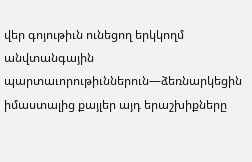վեր գոյութիւն ունեցող երկկողմ անվտանգային պարտաւորութիւններուն—ձեռնարկեցին իմաստալից քայլեր այդ երաշխիքները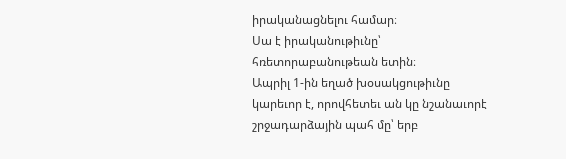իրականացնելու համար։
Սա է իրականութիւնը՝ հռետորաբանութեան ետին։
Ապրիլ 1-ին եղած խօսակցութիւնը կարեւոր է, որովհետեւ ան կը նշանաւորէ շրջադարձային պահ մը՝ երբ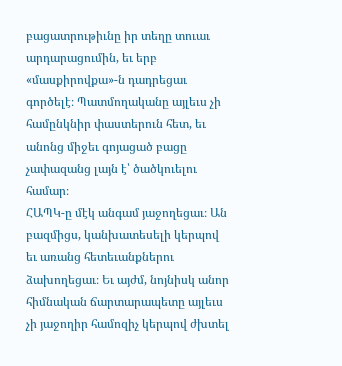բացատրութիւնը իր տեղը տուաւ արդարացումին, եւ երբ «մասքիրովքա»-ն դադրեցաւ գործելէ։ Պատմողականը այլեւս չի համընկնիր փաստերուն հետ, եւ անոնց միջեւ գոյացած բացը չափազանց լայն է՝ ծածկուելու համար։
ՀԱՊԿ-ը մէկ անգամ յաջողեցաւ։ Ան բազմիցս, կանխատեսելի կերպով եւ առանց հետեւանքներու ձախողեցաւ։ Եւ այժմ, նոյնիսկ անոր հիմնական ճարտարապետը այլեւս չի յաջողիր համոզիչ կերպով ժխտել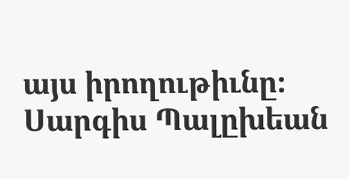այս իրողութիւնը։
Սարգիս Պալըխեան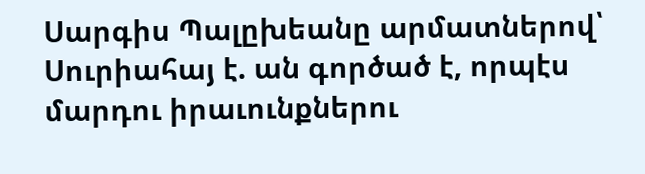Սարգիս Պալըխեանը արմատներով՝ Սուրիահայ է. ան գործած է, որպէս մարդու իրաւունքներու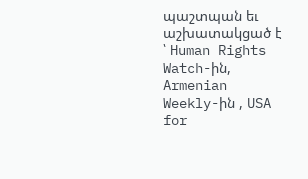պաշտպան եւ աշխատակցած է ՝ Human Rights Watch-ին, Armenian Weekly-ին , USA for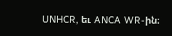UNHCR, եւ ANCA WR-ին։